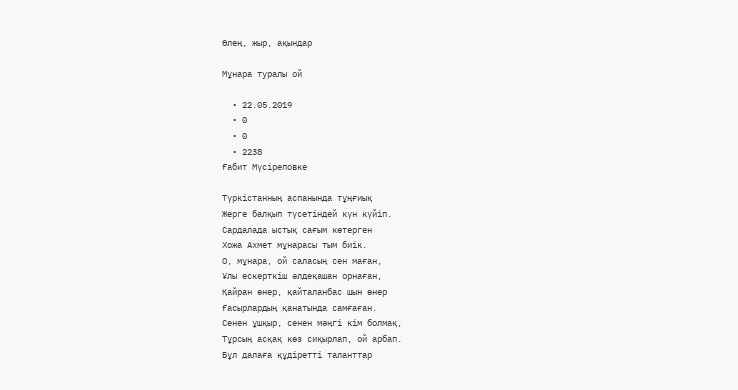Өлең, жыр, ақындар

Мұнара туралы ой

  • 22.05.2019
  • 0
  • 0
  • 2238
Ғабит Мүсіреповке

Түркістанның аспанында тұңғиық
Жерге балқып түсетіндей күн күйіп.
Сардалада ыстық сағым көтерген
Хожа Ахмет мұнарасы тым биік.
О, мұнара, ой саласың сен маған,
Ұлы ескерткіш әлдеқашан орнаған,
Қайран өнер, қайталанбас шын өнер
Ғасырлардың қанатында самғаған.
Сенен ұшқыр, сенен мәңгі кім болмақ,
Тұрсың асқақ көз сиқырлап, ой арбап.
Бұл далаға құдіретті таланттар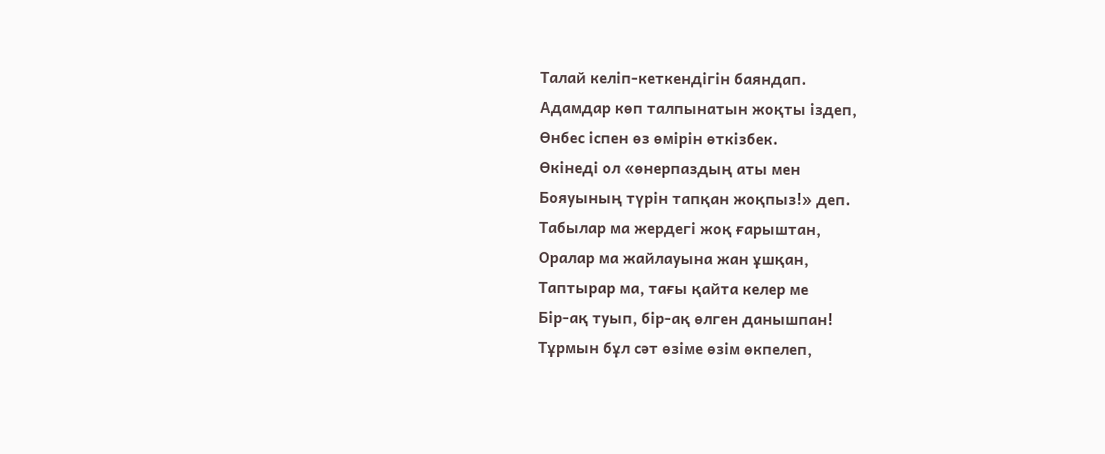Талай келіп-кеткендігін баяндап.
Адамдар көп талпынатын жоқты іздеп,
Өнбес іспен өз өмірін өткізбек.
Өкінеді ол «өнерпаздың аты мен
Бояуының түрін тапқан жоқпыз!» деп.
Табылар ма жердегі жоқ ғарыштан,
Оралар ма жайлауына жан ұшқан,
Таптырар ма, тағы қайта келер ме
Бір-ақ туып, бір-ақ өлген данышпан!
Тұрмын бұл сәт өзіме өзім өкпелеп,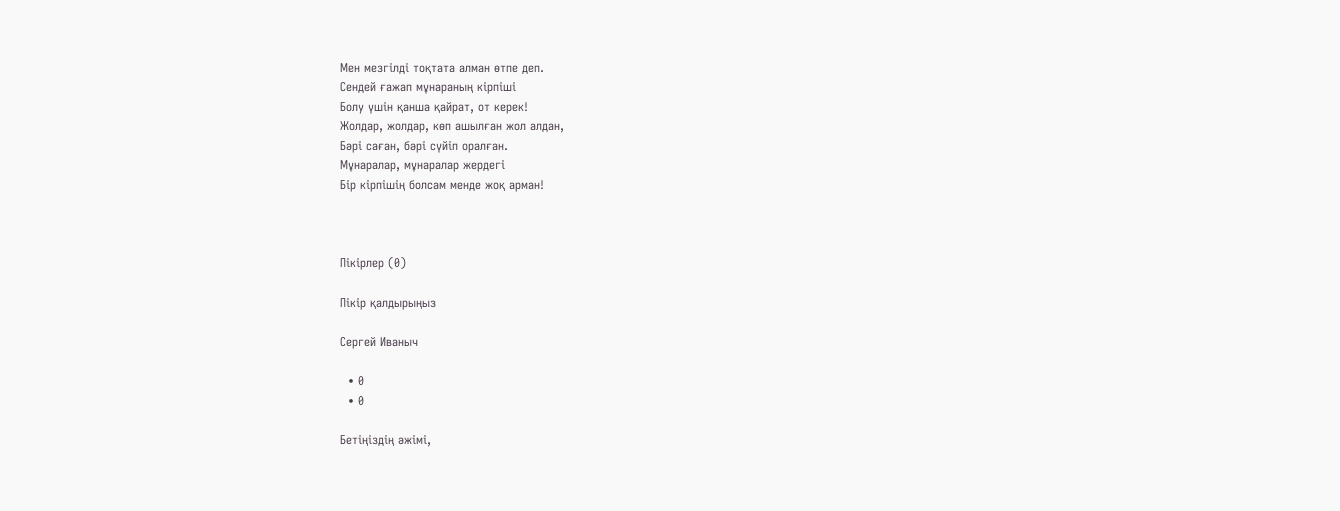Мен мезгілді тоқтата алман өтпе деп.
Сендей ғажап мұнараның кірпіші
Болу үшін қанша қайрат, от керек!
Жолдар, жолдар, көп ашылған жол алдан,
Бәрі саған, бәрі сүйіп оралған.
Мұнаралар, мұнаралар жердегі
Бір кірпішің болсам менде жоқ арман!



Пікірлер (0)

Пікір қалдырыңыз

Сергей Иваныч

  • 0
  • 0

Бетіңіздің әжімі,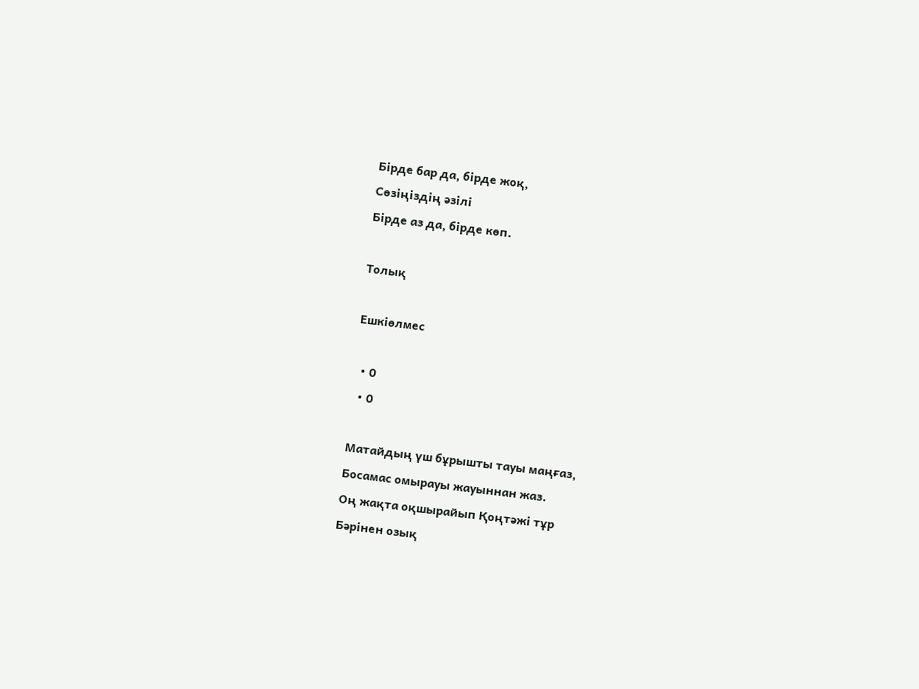Бірде бар да, бірде жоқ,
Сөзіңіздің әзілі
Бірде аз да, бірде көп.

Толық

Ешкіөлмес

  • 0
  • 0

Матайдың үш бұрышты тауы маңғаз,
Босамас омырауы жауыннан жаз.
Оң жақта оқшырайып Қоңтәжі тұр
Бәрінен озық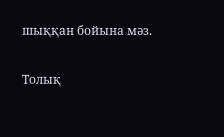шыққан бойына мәз.

Толық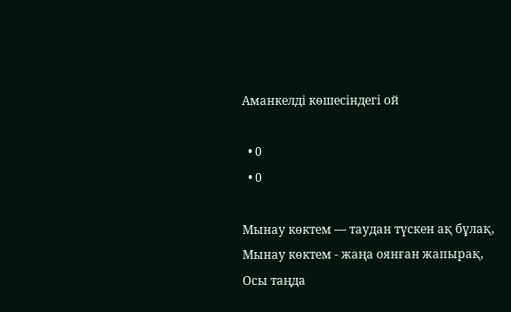Аманкелді көшесіндегі ой

  • 0
  • 0

Мынау көктем — таудан түскен ақ бұлақ,
Мынау көктем - жаңа оянған жапырақ,
Осы таңда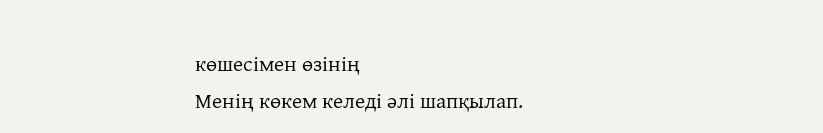көшесімен өзінің
Менің көкем келеді әлі шапқылап.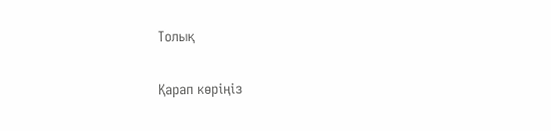Толық

Қарап көріңіз